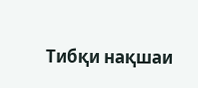Тибқи нақшаи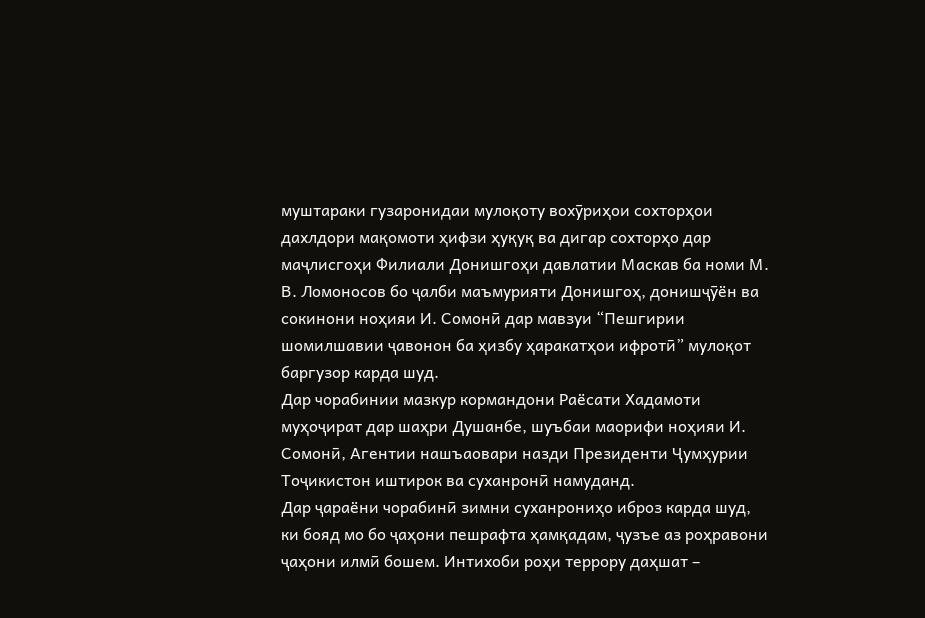муштараки гузаронидаи мулоқоту вохӯриҳои сохторҳои дахлдори мақомоти ҳифзи ҳуқуқ ва дигар сохторҳо дар маҷлисгоҳи Филиали Донишгоҳи давлатии Маскав ба номи М. В. Ломоносов бо ҷалби маъмурияти Донишгоҳ, донишҷӯён ва сокинони ноҳияи И. Сомонӣ дар мавзуи “Пешгирии шомилшавии ҷавонон ба ҳизбу ҳаракатҳои ифротӣ” мулоқот баргузор карда шуд.
Дар чорабинии мазкур кормандони Раёсати Хадамоти муҳоҷират дар шаҳри Душанбе, шуъбаи маорифи ноҳияи И. Сомонӣ, Агентии нашъаовари назди Президенти Ҷумҳурии Тоҷикистон иштирок ва суханронӣ намуданд.
Дар ҷараёни чорабинӣ зимни суханрониҳо иброз карда шуд, ки бояд мо бо ҷаҳони пешрафта ҳамқадам, ҷузъе аз роҳравони ҷаҳони илмӣ бошем. Интихоби роҳи террору даҳшат –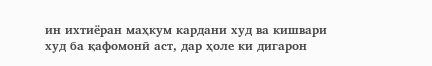ин ихтиёран маҳкум кардани худ ва кишвари худ ба қафомонӣ аст, дар ҳоле ки дигарон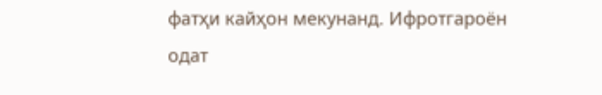фатҳи кайҳон мекунанд. Ифротгароён одат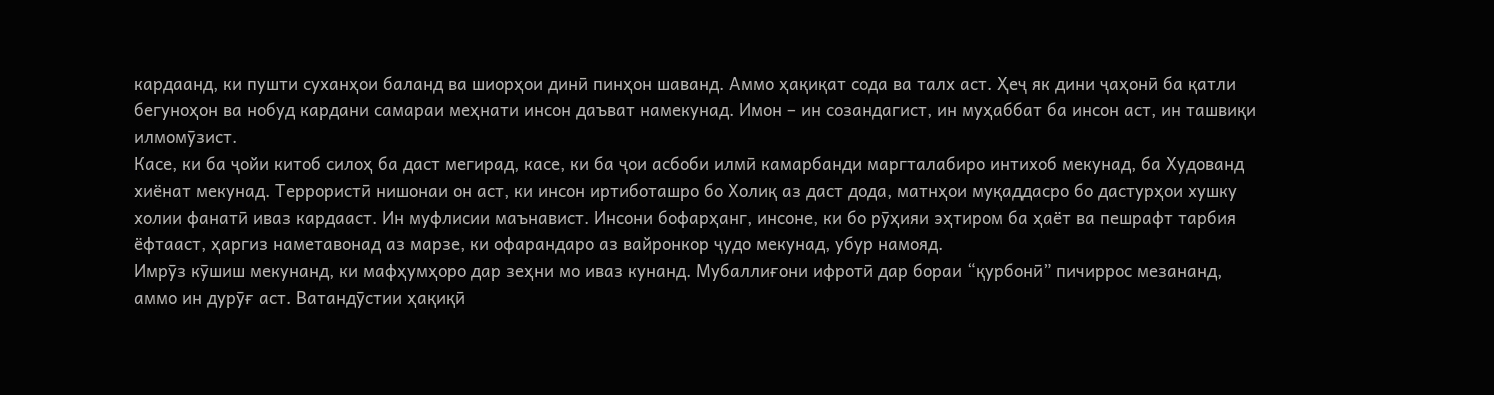кардаанд, ки пушти суханҳои баланд ва шиорҳои динӣ пинҳон шаванд. Аммо ҳақиқат сода ва талх аст. Ҳеҷ як дини ҷаҳонӣ ба қатли бегуноҳон ва нобуд кардани самараи меҳнати инсон даъват намекунад. Имон – ин созандагист, ин муҳаббат ба инсон аст, ин ташвиқи илмомӯзист.
Касе, ки ба ҷойи китоб силоҳ ба даст мегирад, касе, ки ба ҷои асбоби илмӣ камарбанди маргталабиро интихоб мекунад, ба Худованд хиёнат мекунад. Террористӣ нишонаи он аст, ки инсон иртиботашро бо Холиқ аз даст дода, матнҳои муқаддасро бо дастурҳои хушку холии фанатӣ иваз кардааст. Ин муфлисии маънавист. Инсони бофарҳанг, инсоне, ки бо рӯҳияи эҳтиром ба ҳаёт ва пешрафт тарбия ёфтааст, ҳаргиз наметавонад аз марзе, ки офарандаро аз вайронкор ҷудо мекунад, убур намояд.
Имрӯз кӯшиш мекунанд, ки мафҳумҳоро дар зеҳни мо иваз кунанд. Мубаллиғони ифротӣ дар бораи “қурбонӣ” пичиррос мезананд, аммо ин дурӯғ аст. Ватандӯстии ҳақиқӣ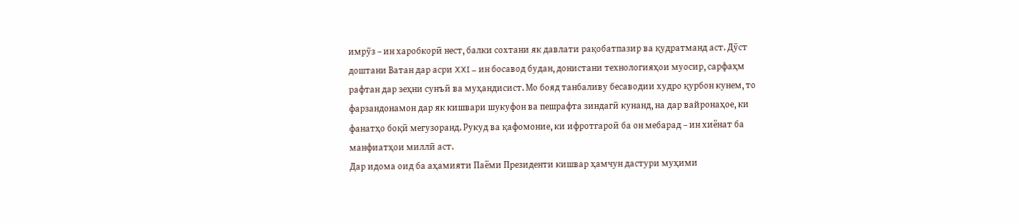имрӯз – ин харобкорӣ нест, балки сохтани як давлати рақобатпазир ва қудратманд аст. Дӯст доштани Ватан дар асри XXI – ин босавод будан, донистани технологияҳои муосир, сарфаҳм рафтан дар зеҳни сунъӣ ва муҳандисист. Мо бояд танбаливу бесаводии худро қурбон кунем, то фарзандонамон дар як кишвари шукуфон ва пешрафта зиндагӣ кунанд, на дар вайронаҳое, ки фанатҳо боқӣ мегузоранд. Рукуд ва қафомоние, ки ифротгароӣ ба он мебарад – ин хиёнат ба манфиатҳои миллӣ аст.
Дар идома оид ба аҳамияти Паёми Президенти кишвар ҳамчун дастури муҳими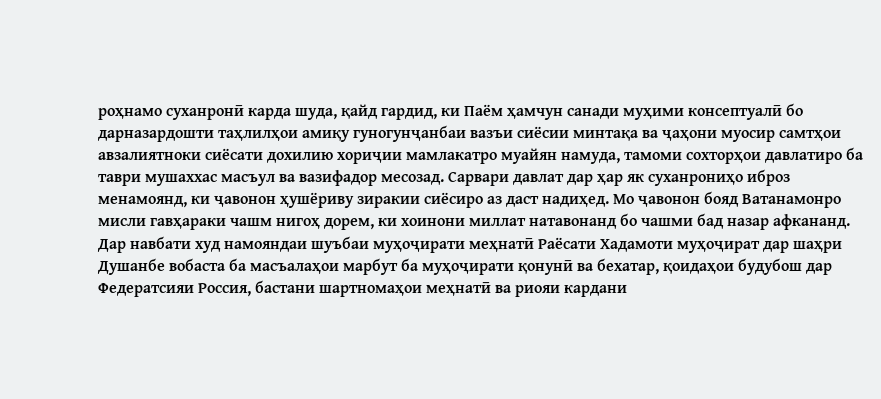роҳнамо суханронӣ карда шуда, қайд гардид, ки Паём ҳамчун санади муҳими консептуалӣ бо дарназардошти таҳлилҳои амиқу гуногунҷанбаи вазъи сиёсии минтақа ва ҷаҳони муосир самтҳои авзалиятноки сиёсати дохилию хориҷии мамлакатро муайян намуда, тамоми сохторҳои давлатиро ба таври мушаххас масъул ва вазифадор месозад. Сарвари давлат дар ҳар як суханрониҳо иброз менамоянд, ки ҷавонон ҳушёриву зиракии сиёсиро аз даст надиҳед. Мо ҷавонон бояд Ватанамонро мисли гавҳараки чашм нигоҳ дорем, ки хоинони миллат натавонанд бо чашми бад назар афкананд.
Дар навбати худ намояндаи шуъбаи муҳоҷирати меҳнатӣ Раёсати Хадамоти муҳоҷират дар шаҳри Душанбе вобаста ба масъалаҳои марбут ба муҳоҷирати қонунӣ ва бехатар, қоидаҳои будубош дар Федератсияи Россия, бастани шартномаҳои меҳнатӣ ва риояи кардани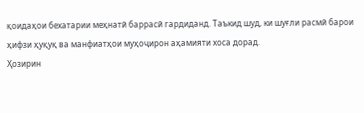қоидаҳои бехатарии меҳнатӣ баррасӣ гардиданд. Таъкид шуд, ки шуғли расмӣ барои ҳифзи ҳуқуқ ва манфиатҳои муҳоҷирон аҳамияти хоса дорад.
Ҳозирин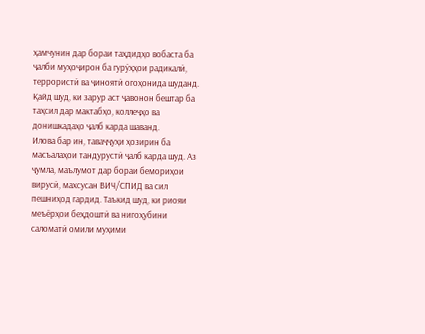ҳамчунин дар бораи таҳдидҳо вобаста ба ҷалби муҳоҷирон ба гурӯҳҳои радикалӣ, террористӣ ва ҷиноятӣ огоҳонида шуданд. Қайд шуд, ки зарур аст ҷавонон бештар ба таҳсил дар мактабҳо, коллеҷҳо ва донишкадаҳо ҷалб карда шаванд.
Илова бар ин, таваҷҷуҳи ҳозирин ба масъалаҳои тандурустӣ ҷалб карда шуд. Аз ҷумла, маълумот дар бораи бемориҳои вирусӣ, махсусан ВИЧ/СПИД ва сил пешниҳод гардид. Таъкид шуд, ки риояи меъёрҳои беҳдоштӣ ва нигоҳубини саломатӣ омили муҳими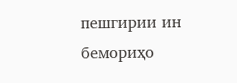пешгирии ин бемориҳо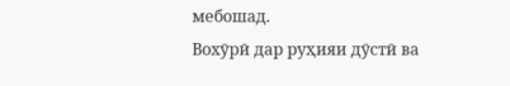мебошад.
Вохӯрӣ дар руҳияи дӯстӣ ва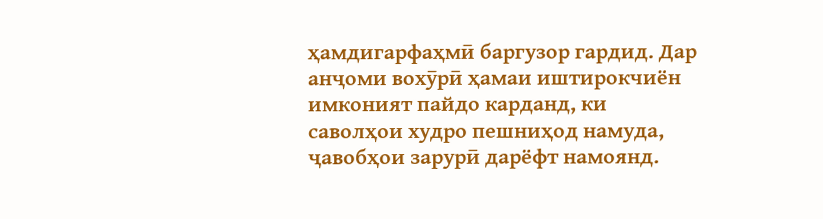ҳамдигарфаҳмӣ баргузор гардид. Дар анҷоми вохӯрӣ ҳамаи иштирокчиён имконият пайдо карданд, ки саволҳои худро пешниҳод намуда, ҷавобҳои зарурӣ дарёфт намоянд.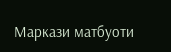Маркази матбуоти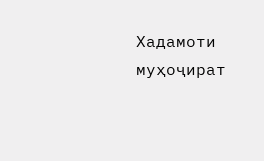Хадамоти муҳоҷират